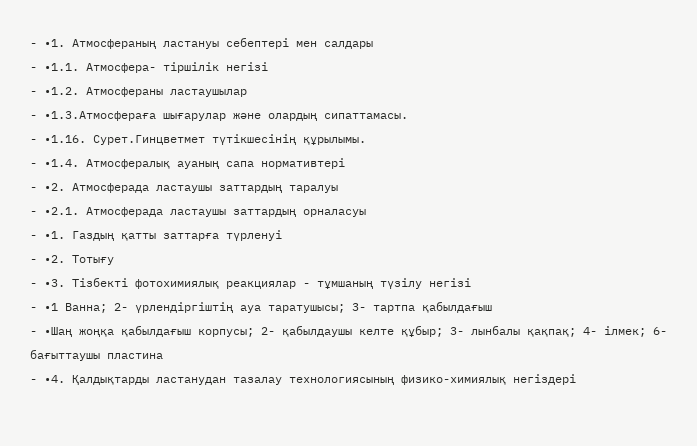- •1. Атмосфераның ластануы себептері мен салдары
- •1.1. Атмосфера- тіршілік негізі
- •1.2. Атмосфераны ластаушылар
- •1.3.Атмосфераға шығарулар және олардың сипаттамасы.
- •1.16. Сурет.Гинцветмет түтікшесінің құрылымы.
- •1.4. Атмосфералық ауаның сапа нормативтері
- •2. Атмосферада ластаушы заттардың таралуы
- •2.1. Атмосферада ластаушы заттардың орналасуы
- •1. Газдың қатты заттарға түрленуі
- •2. Тотығу
- •3. Тізбекті фотохимиялық реакциялар - тұмшаның түзілу негізі
- •1 Ванна; 2- үрлендіргіштің ауа таратушысы; 3- тартпа қабылдағыш
- •Шаң жоңқа қабылдағыш корпусы; 2- қабылдаушы келте құбыр; 3- лынбалы қақпақ; 4- ілмек; 6- бағыттаушы пластина
- •4. Қалдықтарды ластанудан тазалау технологиясының физико-химиялық негіздері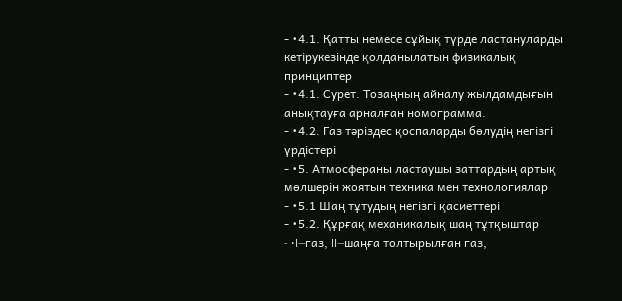- •4.1. Қатты немесе сұйық түрде ластануларды кетірукезінде қолданылатын физикалық принциптер
- •4.1. Сурет. Тозаңның айналу жылдамдығын анықтауға арналған номограмма.
- •4.2. Газ тәріздес қоспаларды бөлудің негізгі үрдістері
- •5. Атмосфераны ластаушы заттардың артық мөлшерін жоятын техника мен технологиялар
- •5.1 Шаң тұтудың негізгі қасиеттері
- •5.2. Құрғақ механикалық шаң тұтқыштар
- •I―газ, II―шаңға толтырылған газ,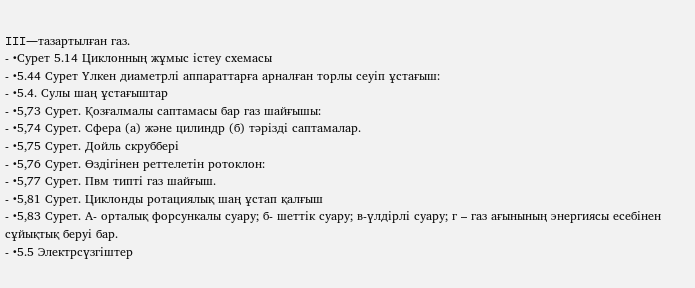III―тазартылған газ.
- •Сурет 5.14 Циклонның жұмыс істеу схемасы
- •5.44 Сурет Үлкен диаметрлі аппараттарға арналған торлы сеуіп ұстағыш:
- •5.4. Сулы шаң ұстағыштар
- •5,73 Сурет. Қозғалмалы саптамасы бар газ шайғышы:
- •5,74 Сурет. Сфера (а) және цилиндр (б) тәрізді саптамалар.
- •5,75 Сурет. Дойль скруббері
- •5,76 Сурет. Өздігінен реттелетін ротоклон:
- •5,77 Сурет. Пвм типті газ шайғыш.
- •5,81 Сурет. Циклонды ротациялық шаң ұстап қалғыш
- •5,83 Сурет. А- орталық форсункалы суару; б- шеттік суару; в-үлдірлі суару; г – газ ағынының энергиясы есебінен сұйықтық беруі бар.
- •5.5 Электрсүзгіштер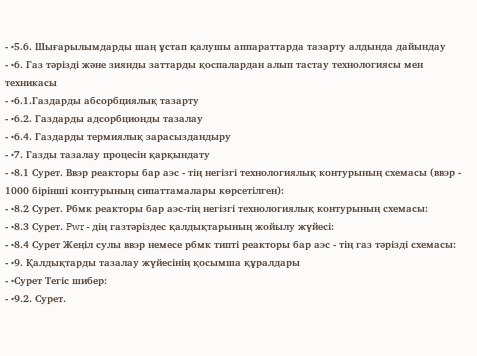- •5.6. Шығарылымдарды шаң ұстап қалушы аппараттарда тазарту алдында дайындау
- •6. Газ тәрізді және зиянды заттарды қоспалардан алып тастау технологиясы мен техникасы
- •6.1.Газдарды абсорбциялық тазарту
- •6.2. Газдарды адсорбционды тазалау
- •6.4. Газдарды термиялық зарасыздандыру
- •7. Газды тазалау процесін қарқындату
- •8.1 Сурет. Ввэр реакторы бар аэс - тің негізгі технологиялық контурының схемасы (ввэр - 1000 бірінші контурының сипаттамалары көрсетілген):
- •8.2 Сурет. Рбмк реакторы бар аэс-тің негізгі технологиялық контурының схемасы:
- •8.3 Сурет. Pwr - дің газтәріздес қалдықтарының жойылу жүйесі:
- •8.4 Сурет Жеңіл сулы ввэр немесе рбмк типті реакторы бар аэс - тің газ тәрізді схемасы:
- •9. Қалдықтарды тазалау жүйесінің қосымша құралдары
- •Сурет Тегіс шибер:
- •9.2. Сурет.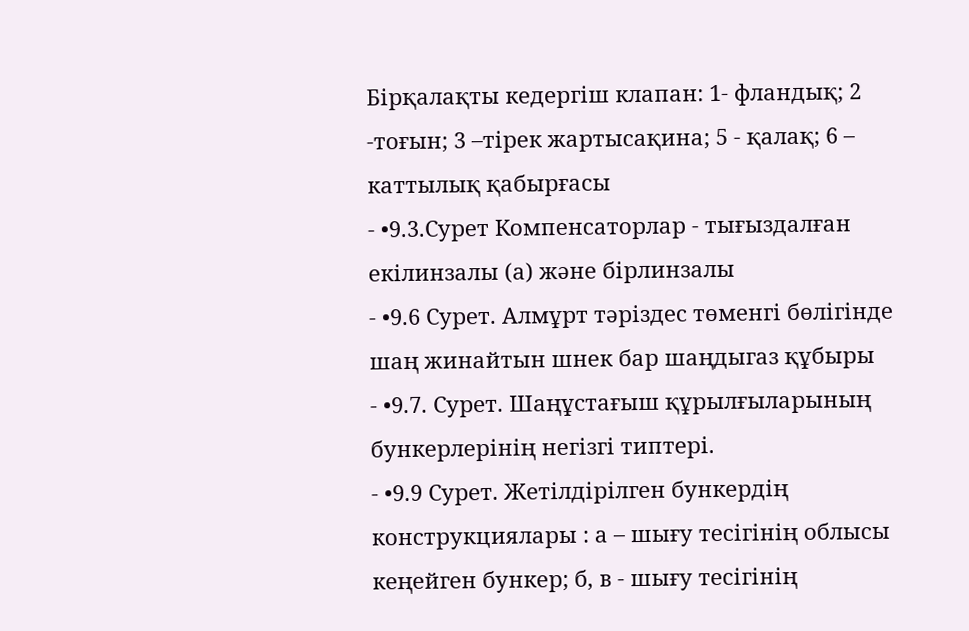Бірқалақты кедергіш клапан: 1- фландық; 2 -тоғын; 3 –тірек жартысақина; 5 - қалақ; 6 – каттылық қабырғасы
- •9.3.Сурет Компенсаторлар - тығыздалған екілинзалы (а) және бірлинзалы
- •9.6 Сурет. Алмұрт тәріздес төменгі бөлігінде шаң жинайтын шнек бар шаңдыгаз құбыры
- •9.7. Сурет. Шаңұстағыш құрылғыларының бункерлерінің негізгі типтері.
- •9.9 Сурет. Жетілдірілген бункердің конструкциялары : а – шығу тесігінің облысы кеңейген бункер; б, в - шығу тесігінің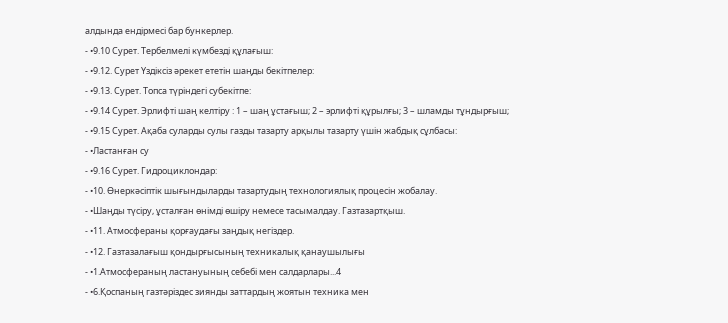алдында ендірмесі бар бункерлер.
- •9.10 Сурет. Тербелмелі күмбезді құлағыш:
- •9.12. Сурет Үздіксіз әрекет ететін шаңды бекітпелер:
- •9.13. Сурет. Топса түріндегі субекітпе:
- •9.14 Сурет. Эрлифті шаң келтіру : 1 – шаң ұстағыш; 2 – эрлифті құрылғы; 3 – шламды тұндырғыш;
- •9.15 Сурет. Ақаба суларды сулы газды тазарту арқылы тазарту үшін жабдық сұлбасы:
- •Ластанған су
- •9.16 Сурет. Гидроциклондар:
- •10. Өнеркәсіптік шығындыларды тазартудың технологиялық процесін жобалау.
- •Шаңды түсіру, ұсталған өнімді өшіру немесе тасымалдау. Газтазартқыш.
- •11. Атмосфераны қорғаудағы заңдық негіздер.
- •12. Газтазалағыш қондырғысының техникалық қанаушылығы
- •1.Атмосфераның ластануының себебі мен салдарлары...4
- •6.Қоспаның газтәріздес зиянды заттардың жоятын техника мен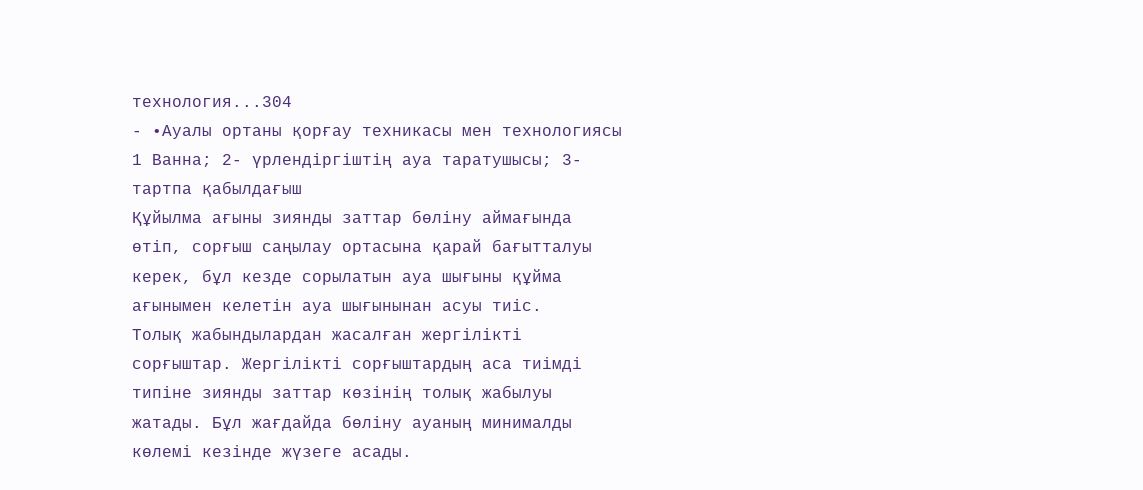технология...304
- •Ауалы ортаны қорғау техникасы мен технологиясы
1 Ванна; 2- үрлендіргіштің ауа таратушысы; 3- тартпа қабылдағыш
Құйылма ағыны зиянды заттар бөліну аймағында өтіп, сорғыш саңылау ортасына қарай бағытталуы керек, бұл кезде сорылатын ауа шығыны құйма ағынымен келетін ауа шығынынан асуы тиіс.
Толық жабындылардан жасалған жергілікті сорғыштар. Жергілікті сорғыштардың аса тиімді типіне зиянды заттар көзінің толық жабылуы жатады. Бұл жағдайда бөліну ауаның минималды көлемі кезінде жүзеге асады.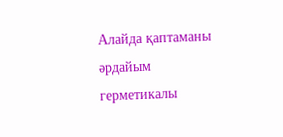Алайда қаптаманы әрдайым герметикалы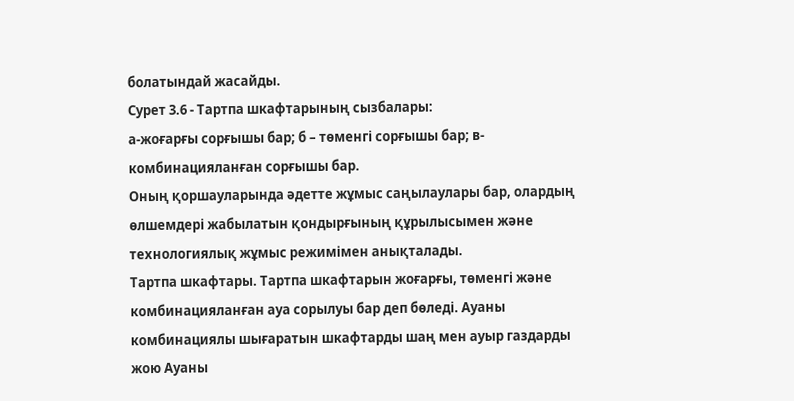болатындай жасайды.
Сурет 3.6 - Тартпа шкафтарының сызбалары:
а-жоғарғы сорғышы бар; б – төменгі сорғышы бар; в-комбинацияланған сорғышы бар.
Оның қоршауларында әдетте жұмыс саңылаулары бар, олардың өлшемдері жабылатын қондырғының құрылысымен және технологиялық жұмыс режимімен анықталады.
Тартпа шкафтары. Тартпа шкафтарын жоғарғы, төменгі және комбинацияланған ауа сорылуы бар деп бөледі. Ауаны комбинациялы шығаратын шкафтарды шаң мен ауыр газдарды жою Ауаны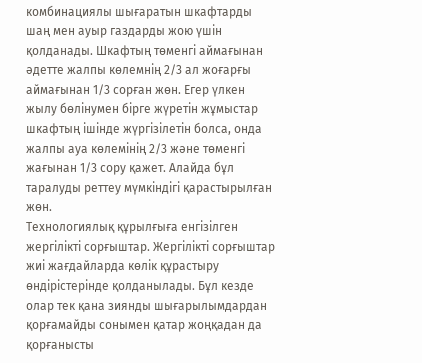комбинациялы шығаратын шкафтарды шаң мен ауыр газдарды жою үшін қолданады. Шкафтың төменгі аймағынан әдетте жалпы көлемнің 2/3 ал жоғарғы аймағынан 1/3 сорған жөн. Егер үлкен жылу бөлінумен бірге жүретін жұмыстар шкафтың ішінде жүргізілетін болса, онда жалпы ауа көлемінің 2/3 және төменгі жағынан 1/3 сору қажет. Алайда бұл таралуды реттеу мүмкіндігі қарастырылған жөн.
Технологиялық құрылғыға енгізілген жергілікті сорғыштар. Жергілікті сорғыштар жиі жағдайларда көлік құрастыру өндірістерінде қолданылады. Бұл кезде олар тек қана зиянды шығарылымдардан қорғамайды сонымен қатар жоңқадан да қорғанысты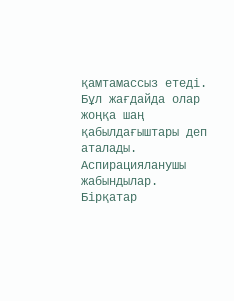қамтамассыз етеді. Бұл жағдайда олар жоңқа шаң қабылдағыштары деп аталады.
Аспирацияланушы жабындылар. Бірқатар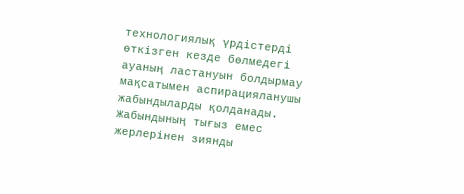технологиялық үрдістерді өткізген кезде бөлмедегі ауаның ластануын болдырмау мақсатымен аспирацияланушы жабындыларды қолданады. Жабындының тығыз емес жерлерінен зиянды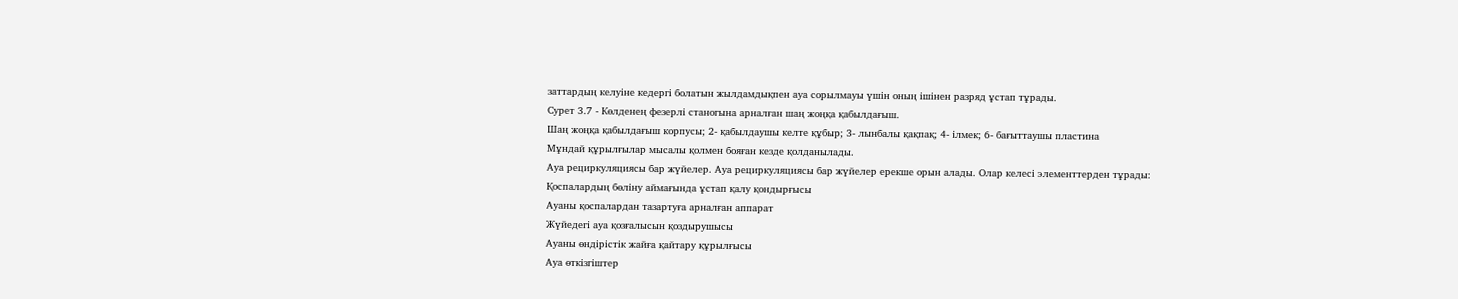заттардың келуіне кедергі болатын жылдамдықпен ауа сорылмауы үшін оның ішінен разряд ұстап тұрады.
Сурет 3.7 - Көлденең фезерлі станогына арналған шаң жоңқа қабылдағыш.
Шаң жоңқа қабылдағыш корпусы; 2- қабылдаушы келте құбыр; 3- лынбалы қақпақ; 4- ілмек; 6- бағыттаушы пластина
Мұндай құрылғылар мысалы қолмен бояған кезде қолданылады.
Ауа рециркуляциясы бар жүйелер. Ауа рециркуляциясы бар жүйелер ерекше орын алады. Олар келесі элементтерден тұрады:
Қоспалардың бөліну аймағында ұстап қалу қондырғысы
Ауаны қоспалардан тазартуға арналған аппарат
Жүйедегі ауа қозғалысын қоздырушысы
Ауаны өндірістік жайға қайтару құрылғысы
Ауа өткізгіштер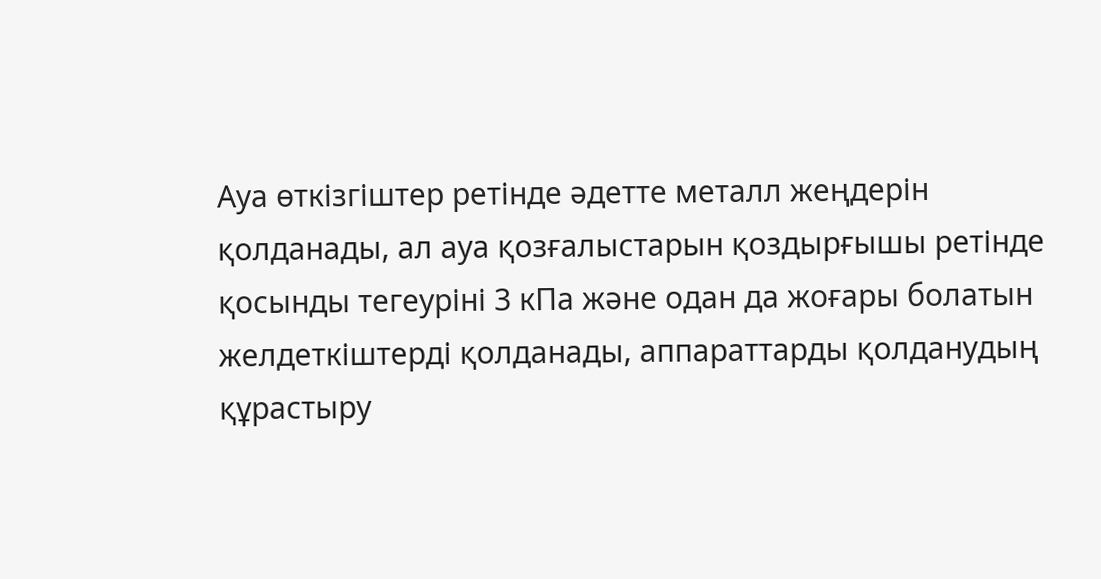Ауа өткізгіштер ретінде әдетте металл жеңдерін қолданады, ал ауа қозғалыстарын қоздырғышы ретінде қосынды тегеуріні 3 кПа және одан да жоғары болатын желдеткіштерді қолданады, аппараттарды қолданудың құрастыру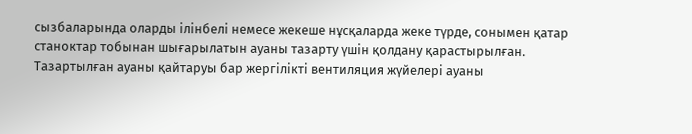сызбаларында оларды ілінбелі немесе жекеше нұсқаларда жеке түрде, сонымен қатар станоктар тобынан шығарылатын ауаны тазарту үшін қолдану қарастырылған.
Тазартылған ауаны қайтаруы бар жергілікті вентиляция жүйелері ауаны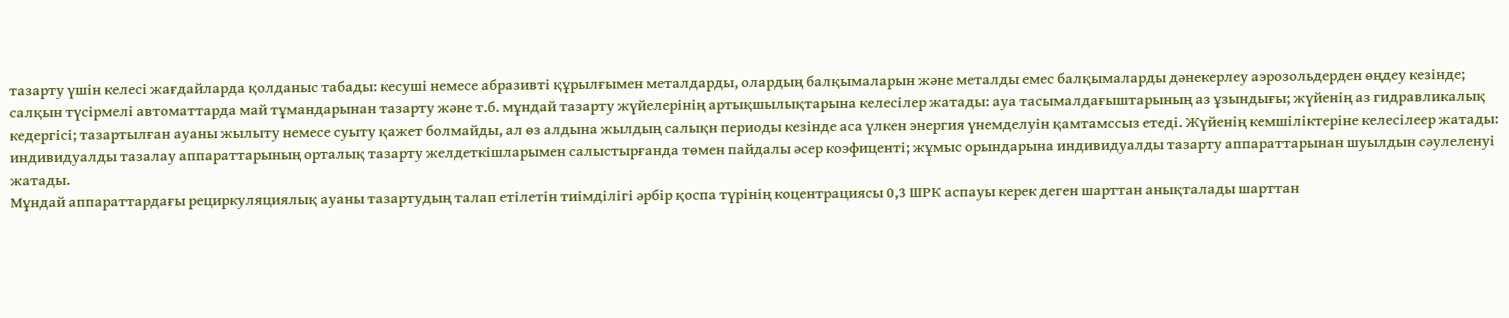тазарту үшін келесі жағдайларда қолданыс табады: кесуші немесе абразивті құрылғымен металдарды, олардың балқымаларын және металды емес балқымаларды дәнекерлеу аэрозольдерден өңдеу кезінде; салқын түсірмелі автоматтарда май тұмандарынан тазарту және т.б. мұндай тазарту жүйелерінің артықшылықтарына келесілер жатады: ауа тасымалдағыштарының аз ұзындығы; жүйенің аз гидравликалық кедергісі; тазартылған ауаны жылыту немесе суыту қажет болмайды, ал өз алдына жылдың салықн периоды кезінде аса үлкен энергия үнемделуін қамтамссыз етеді. Жүйенің кемшіліктеріне келесілеер жатады: индивидуалды тазалау аппараттарының орталық тазарту желдеткішларымен салыстырғанда төмен пайдалы әсер коэфиценті; жұмыс орындарына индивидуалды тазарту аппараттарынан шуылдын сәулеленуі жатады.
Мұндай аппараттардағы рециркуляциялық ауаны тазартудың талап етілетін тиімділігі әрбір қоспа түрінің коцентрациясы 0,3 ШРК аспауы керек деген шарттан анықталады шарттан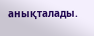анықталады.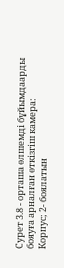Сурет 3.8 - орташа өлшемді бұйымдаарды бояуға арналған өткізгіш камера:
Корпус; 2- боялатын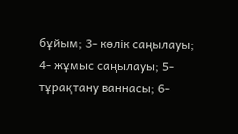бұйым; 3- көлік саңылауы; 4- жұмыс саңылауы; 5- тұрақтану ваннасы; 6-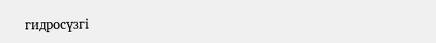гидросүзгі